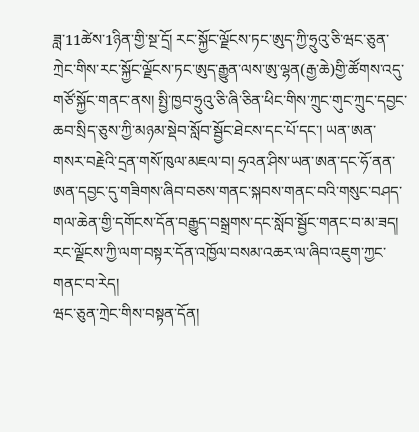ཟླ་11ཚེས་1ཉིན་གྱི་སྔ་དྲོ། རང་སྐྱོང་ལྗོངས་ཏང་ཨུད་ཀྱི་ཧྲུའུ་ཅི་ཝང་ཅུན་ཀྲེང་གིས་རང་སྐྱོང་ལྗོངས་ཏང་ཨུད་རྒྱུན་ལས་ཨུ་ལྷན(རྒྱ་ཆེ)གྱི་ཚོགས་འདུ་གཙོ་སྐྱོང་གནང་ནས། སྤྱི་ཁྱབ་ཧྲུའུ་ཅི་ཞི་ཅིན་ཕིང་གིས་ཀྲུང་གུང་ཀྲུང་དབྱང་ཆབ་སྲིད་ཅུས་ཀྱི་མཉམ་སྡེབ་སློབ་སྦྱོང་ཐེངས་དང་པོ་དང་། ཡན་ཨན་གསར་བརྗེའི་དྲན་གསོ་ཁུལ་མཇལ་བ། ཧྲའན་ཤིས་ཡན་ཨན་དང་ཧོ་ནན་ཨན་དབྱང་དུ་གཟིགས་ཞིབ་བཅས་གནང་སྐབས་གནང་བའི་གསུང་བཤད་གལ་ཆེན་གྱི་དགོངས་དོན་བརྒྱུད་བསྒྲགས་དང་སློབ་སྦྱོང་གནང་བ་མ་ཟད། རང་ལྗོངས་ཀྱི་ལག་བསྟར་དོན་འཁྱོལ་བསམ་འཆར་ལ་ཞིབ་འཇུག་ཀྱང་གནང་བ་རེད།
ཝང་ཅུན་ཀྲེང་གིས་བསྟན་དོན།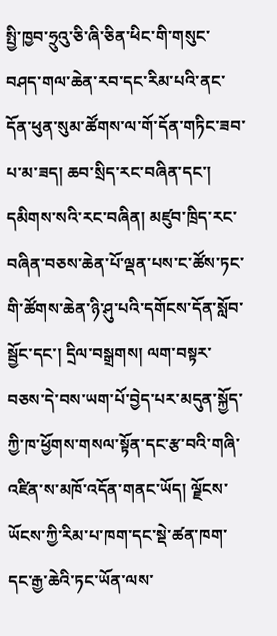སྤྱི་ཁྱབ་ཧྲུའུ་ཅི་ཞི་ཅིན་ཕིང་གི་གསུང་བཤད་གལ་ཆེན་རབ་དང་རིམ་པའི་ནང་དོན་ཕུན་སུམ་ཚོགས་ལ་གོ་དོན་གཏིང་ཟབ་པ་མ་ཟད། ཆབ་སྲིད་རང་བཞིན་དང་། དམིགས་སའི་རང་བཞིན། མཛུབ་ཁྲིད་རང་བཞིན་བཅས་ཆེན་པོ་ལྡན་པས་ང་ཚོས་ཏང་གི་ཚོགས་ཆེན་ཉི་ཤུ་པའི་དགོངས་དོན་སློབ་སྦྱོང་དང་། དྲིལ་བསྒྲགས། ལག་བསྟར་བཅས་དེ་བས་ཡག་པོ་བྱེད་པར་མདུན་སྐྱོད་ཀྱི་ཁ་ཕྱོགས་གསལ་སྟོན་དང་རྩ་བའི་གཞི་འཛིན་ས་མཁོ་འདོན་གནང་ཡོད། ལྗོངས་ཡོངས་ཀྱི་རིམ་པ་ཁག་དང་སྡེ་ཚན་ཁག་དང་རྒྱ་ཆེའི་ཏང་ཡོན་ལས་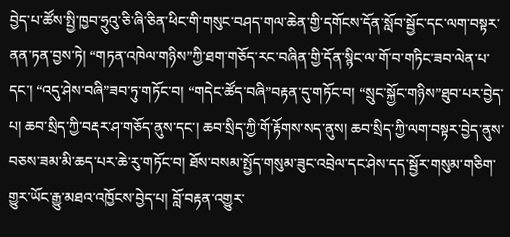བྱེད་པ་ཚོས་སྤྱི་ཁྱབ་ཧྲུའུ་ཅི་ཞི་ཅིན་ཕིང་གི་གསུང་བཤད་གལ་ཆེན་གྱི་དགོངས་དོན་སློབ་སྦྱོང་དང་ལག་བསྟར་ནན་ཏན་བྱས་ཏེ། “གཏན་འཁེལ་གཉིས”ཀྱི་ཐག་གཅོད་རང་བཞིན་གྱི་དོན་སྙིང་ལ་གོ་བ་གཏིང་ཟབ་ལེན་པ་དང་། “འདུ་ཤེས་བཞི”ཟབ་ཏུ་གཏོང་བ། “གདེང་ཚོད་བཞི”བརྟན་དུ་གཏོང་བ། “སྲུང་སྐྱོང་གཉིས”ཐུབ་པར་བྱེད་པ། ཆབ་སྲིད་ཀྱི་བརྡར་ཤ་གཅོད་ནུས་དང་། ཆབ་སྲིད་ཀྱི་གོ་རྟོགས་སད་ནུས། ཆབ་སྲིད་ཀྱི་ལག་བསྟར་བྱེད་ནུས་བཅས་ཟམ་མི་ཆད་པར་ཆེ་རུ་གཏོང་བ། ཐོས་བསམ་སྤྱོད་གསུམ་ཟུང་འབྲེལ་དང་ཤེས་དད་སྦྱོར་གསུམ་གཅིག་གྱུར་ཡོང་རྒྱུ་མཐའ་འཁྱོངས་བྱེད་པ། བློ་བརྟན་འགྱུར་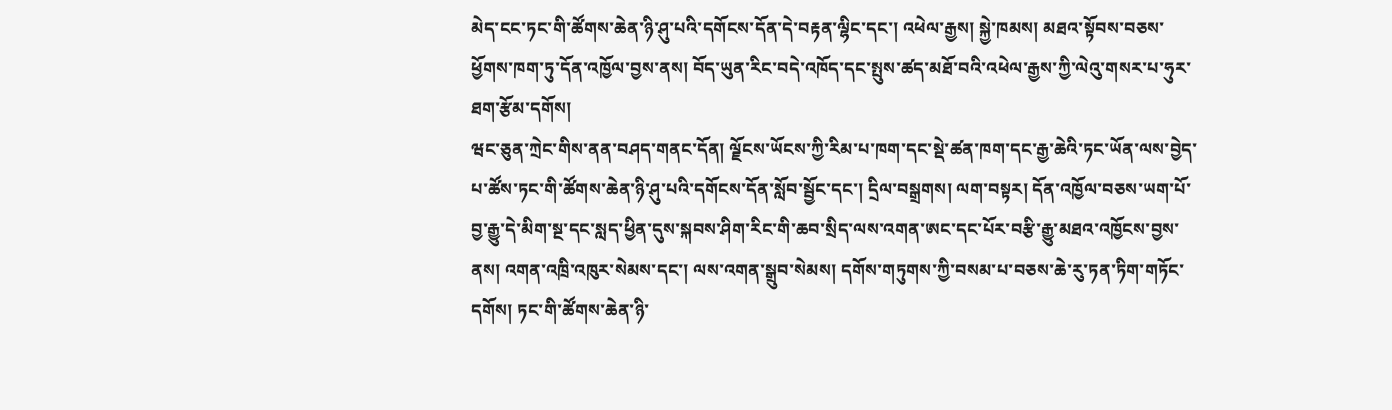མེད་ངང་ཏང་གི་ཚོགས་ཆེན་ཉི་ཤུ་པའི་དགོངས་དོན་དེ་བརྟན་ལྷིང་དང་། འཕེལ་རྒྱས། སྐྱེ་ཁམས། མཐའ་སྟོབས་བཅས་ཕྱོགས་ཁག་ཏུ་དོན་འཁྱོལ་བྱས་ནས། བོད་ཡུན་རིང་བདེ་འཁོད་དང་སྤུས་ཚད་མཐོ་བའི་འཕེལ་རྒྱས་ཀྱི་ལེའུ་གསར་པ་ཧུར་ཐག་རྩོམ་དགོས།
ཝང་ཅུན་ཀྲེང་གིས་ནན་བཤད་གནང་དོན། ལྗོངས་ཡོངས་ཀྱི་རིམ་པ་ཁག་དང་སྡེ་ཚན་ཁག་དང་རྒྱ་ཆེའི་ཏང་ཡོན་ལས་བྱེད་པ་ཚོས་ཏང་གི་ཚོགས་ཆེན་ཉི་ཤུ་པའི་དགོངས་དོན་སློབ་སྦྱོང་དང་། དྲིལ་བསྒྲགས། ལག་བསྟར། དོན་འཁྱོལ་བཅས་ཡག་པོ་བྱ་རྒྱུ་དེ་མིག་སྔ་དང་སླད་ཕྱིན་དུས་སྐབས་ཤིག་རིང་གི་ཆབ་སྲིད་ལས་འགན་ཨང་དང་པོར་བརྩི་རྒྱུ་མཐའ་འཁྱོངས་བྱས་ནས། འགན་འཁྲི་འཁུར་སེམས་དང་། ལས་འགན་སྒྲུབ་སེམས། དགོས་གཏུགས་ཀྱི་བསམ་པ་བཅས་ཆེ་རུ་ཏན་ཏིག་གཏོང་དགོས། ཏང་གི་ཚོགས་ཆེན་ཉི་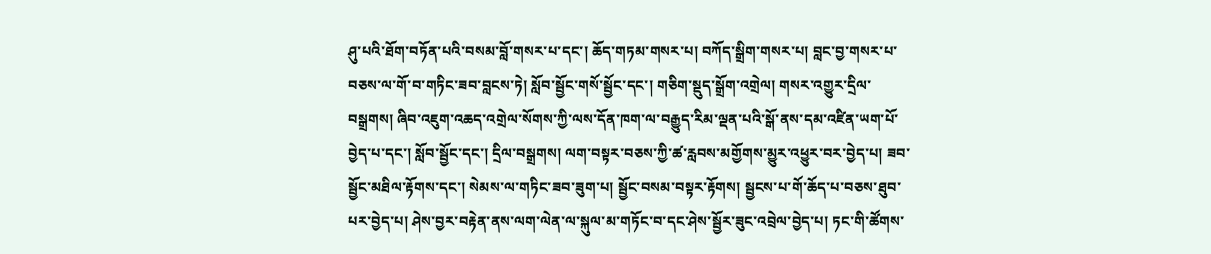ཤུ་པའི་ཐོག་བཏོན་པའི་བསམ་བློ་གསར་པ་དང་། ཆོད་གཏམ་གསར་པ། བཀོད་སྒྲིག་གསར་པ། བླང་བྱ་གསར་པ་བཅས་ལ་གོ་བ་གཏིང་ཟབ་བླངས་ཏེ། སློབ་སྦྱོང་གསོ་སྦྱོང་དང་། གཅིག་སྡུད་སྒྲོག་འགྲེལ། གསར་འགྱུར་དྲིལ་བསྒྲགས། ཞིབ་འཇུག་འཆད་འགྲེལ་སོགས་ཀྱི་ལས་དོན་ཁག་ལ་བརྒྱུད་རིམ་ལྡན་པའི་སྒོ་ནས་དམ་འཛིན་ཡག་པོ་བྱེད་པ་དང་། སློབ་སྦྱོང་དང་། དྲིལ་བསྒྲགས། ལག་བསྟར་བཅས་ཀྱི་ཚ་རླབས་མགྱོགས་མྱུར་འཕྱུར་བར་བྱེད་པ། ཟབ་སྦྱོང་མཐིལ་རྟོགས་དང་། སེམས་ལ་གཏིང་ཟབ་ཟུག་པ། སྦྱོང་བསམ་བསྟར་རྟོགས། སྦྱངས་པ་གོ་ཆོད་པ་བཅས་ཐུབ་པར་བྱེད་པ། ཤེས་བྱར་བརྟེན་ནས་ལག་ལེན་ལ་སྐུལ་མ་གཏོང་བ་དང་ཤེས་སྦྱོར་ཟུང་འབྲེལ་བྱེད་པ། ཏང་གི་ཚོགས་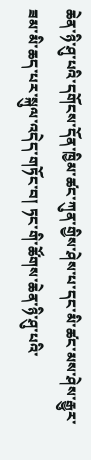ཆེན་ཉི་ཤུ་པའི་དགོངས་དོན་ཁྱིམ་ཚང་ཀུན་གྱིས་ཤེས་པ་དང་མི་ཚང་མས་ཤེས་རྒྱུར་ཟམ་མི་ཆད་པར་སྐུལ་འདེད་གཏོང་བ། ཏང་གི་ཚོགས་ཆེན་ཉི་ཤུ་པའི་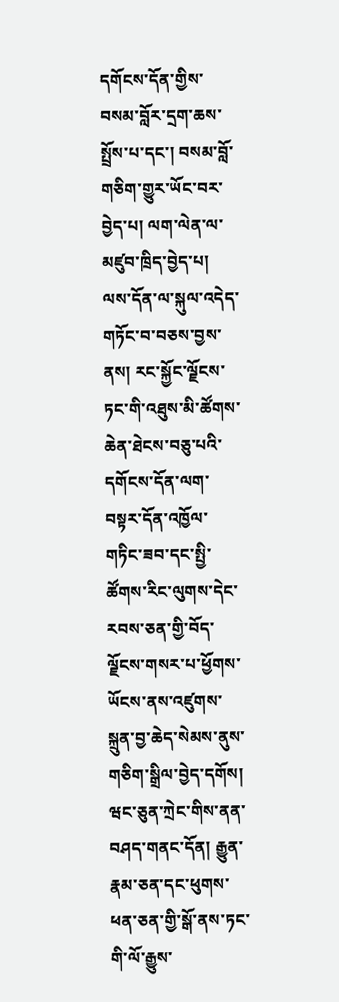དགོངས་དོན་གྱིས་བསམ་བློར་དྲག་ཆས་སྤྲོས་པ་དང་། བསམ་བློ་གཅིག་གྱུར་ཡོང་བར་བྱེད་པ། ལག་ལེན་ལ་མཛུབ་ཁྲིད་བྱེད་པ། ལས་དོན་ལ་སྐུལ་འདེད་གཏོང་བ་བཅས་བྱས་ནས། རང་སྐྱོང་ལྗོངས་ཏང་གི་འཐུས་མི་ཚོགས་ཆེན་ཐེངས་བཅུ་པའི་དགོངས་དོན་ལག་བསྟར་དོན་འཁྱོལ་གཏིང་ཟབ་དང་སྤྱི་ཚོགས་རིང་ལུགས་དེང་རབས་ཅན་གྱི་བོད་ལྗོངས་གསར་པ་ཕྱོགས་ཡོངས་ནས་འཛུགས་སྐྲུན་བྱ་ཆེད་སེམས་ནུས་གཅིག་སྒྲིལ་བྱེད་དགོས།
ཝང་ཅུན་ཀྲེང་གིས་ནན་བཤད་གནང་དོན། རྒྱུན་རྣམ་ཅན་དང་ཕུགས་ཕན་ཅན་གྱི་སྒོ་ནས་ཏང་གི་ལོ་རྒྱུས་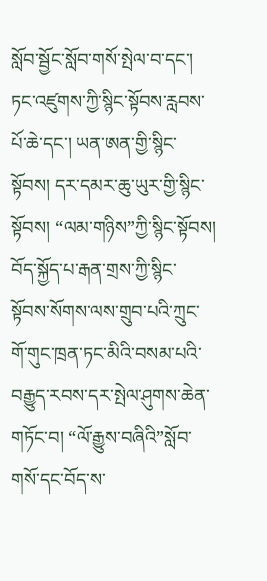སློབ་སྦྱོང་སློབ་གསོ་སྤེལ་བ་དང་། ཏང་འཛུགས་ཀྱི་སྙིང་སྟོབས་རླབས་པོ་ཆེ་དང་། ཡན་ཨན་གྱི་སྙིང་སྟོབས། དར་དམར་ཆུ་ཡུར་གྱི་སྙིང་སྟོབས། “ལམ་གཉིས”ཀྱི་སྙིང་སྟོབས། བོད་སྐྱོད་པ་རྒན་གྲས་ཀྱི་སྙིང་སྟོབས་སོགས་ལས་གྲུབ་པའི་ཀྲུང་གོ་གུང་ཁྲན་ཏང་མིའི་བསམ་པའི་བརྒྱུད་རབས་དར་སྤེལ་ཤུགས་ཆེན་གཏོང་བ། “ལོ་རྒྱུས་བཞིའི”སློབ་གསོ་དང་བོད་ས་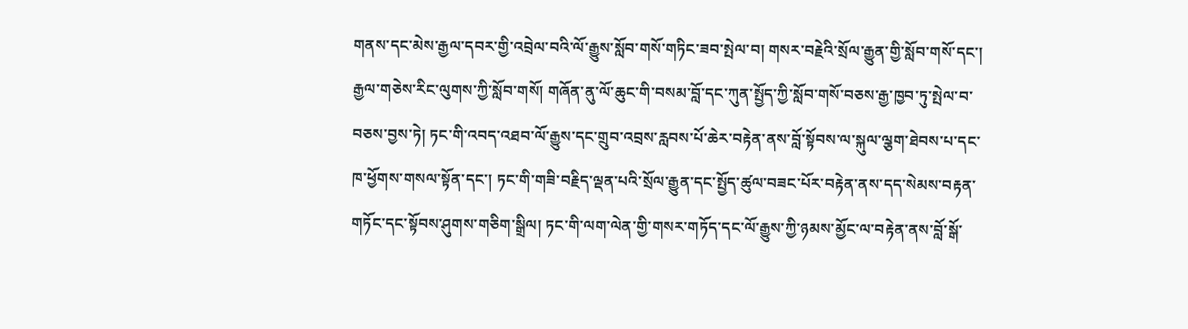གནས་དང་མེས་རྒྱལ་དབར་གྱི་འབྲེལ་བའི་ལོ་རྒྱུས་སློབ་གསོ་གཏིང་ཟབ་སྤེལ་བ། གསར་བརྗེའི་སྲོལ་རྒྱུན་གྱི་སློབ་གསོ་དང་། རྒྱལ་གཅེས་རིང་ལུགས་ཀྱི་སློབ་གསོ། གཞོན་ནུ་ལོ་ཆུང་གི་བསམ་བློ་དང་ཀུན་སྤྱོད་ཀྱི་སློབ་གསོ་བཅས་རྒྱ་ཁྱབ་ཏུ་སྤེལ་བ་བཅས་བྱས་ཏེ། ཏང་གི་འབད་འཐབ་ལོ་རྒྱུས་དང་གྲུབ་འབྲས་རླབས་པོ་ཆེར་བརྟེན་ནས་བློ་སྟོབས་ལ་སྐུལ་ལྕག་ཐེབས་པ་དང་ཁ་ཕྱོགས་གསལ་སྟོན་དང་། ཏང་གི་གཟི་བརྗིད་ལྡན་པའི་སྲོལ་རྒྱུན་དང་སྤྱོད་ཚུལ་བཟང་པོར་བརྟེན་ནས་དད་སེམས་བརྟན་གཏོང་དང་སྟོབས་ཤུགས་གཅིག་སྒྲིལ། ཏང་གི་ལག་ལེན་གྱི་གསར་གཏོད་དང་ལོ་རྒྱུས་ཀྱི་ཉམས་མྱོང་ལ་བརྟེན་ནས་བློ་སྒོ་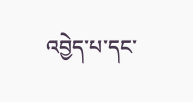འབྱེད་པ་དང་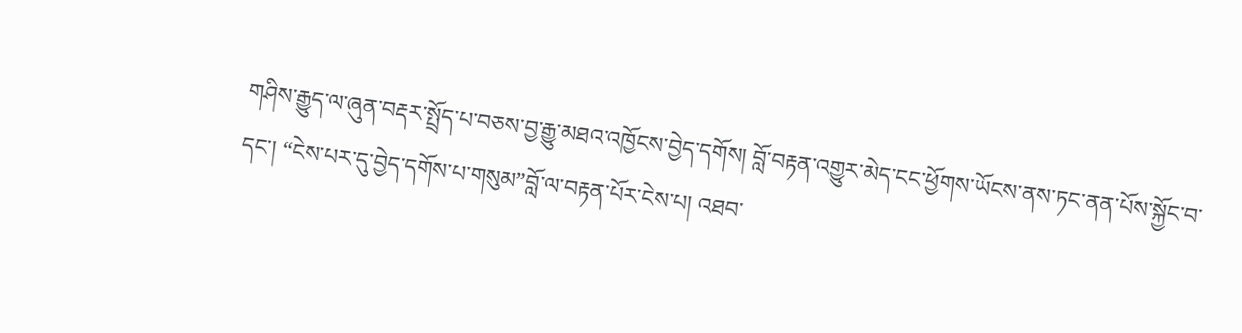གཤིས་རྒྱུད་ལ་ཞུན་བརྡར་སྤྲོད་པ་བཅས་བྱ་རྒྱུ་མཐའ་འཁྱོངས་བྱེད་དགོས། བློ་བརྟན་འགྱུར་མེད་ངང་ཕྱོགས་ཡོངས་ནས་ཏང་ནན་པོས་སྐྱོང་བ་དང་། “ངེས་པར་དུ་བྱེད་དགོས་པ་གསུམ”བློ་ལ་བརྟན་པོར་ངེས་པ། འཐབ་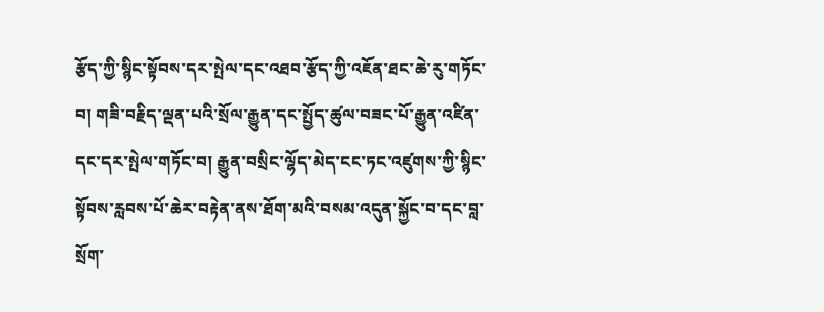རྩོད་ཀྱི་སྙིང་སྟོབས་དར་སྤེལ་དང་འཐབ་རྩོད་ཀྱི་འཇོན་ཐང་ཆེ་རུ་གཏོང་བ། གཟི་བརྗིད་ལྡན་པའི་སྲོལ་རྒྱུན་དང་སྤྱོད་ཚུལ་བཟང་པོ་རྒྱུན་འཛིན་དང་དར་སྤེལ་གཏོང་བ། རྒྱུན་བསྲིང་ལྷོད་མེད་ངང་ཏང་འཛུགས་ཀྱི་སྙིང་སྟོབས་རླབས་པོ་ཆེར་བརྟེན་ནས་ཐོག་མའི་བསམ་འདུན་སྐྱོང་བ་དང་བླ་སྲོག་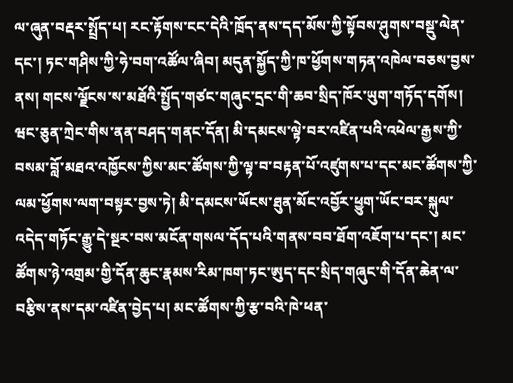ལ་ཞུན་བརྡར་སྤྲོད་པ། རང་རྟོགས་ངང་དེའི་ཁྲོད་ནས་དད་མོས་ཀྱི་སྟོབས་ཤུགས་བསྡུ་ལེན་དང་། ཏང་གཤིས་ཀྱི་ཧེ་བག་འཚོལ་ཞིབ། མདུན་སྐྱོད་ཀྱི་ཁ་ཕྱོགས་གཏན་འཁེལ་བཅས་བྱས་ནས། གངས་ལྗོངས་ས་མཐོའི་སྤྱོད་གཙང་གཞུང་དྲང་གི་ཆབ་སྲིད་ཁོར་ཡུག་གཏོད་དགོས།
ཝང་ཅུན་ཀྲེང་གིས་ནན་བཤད་གནང་དོན། མི་དམངས་ལྟེ་བར་འཛིན་པའི་འཕེལ་རྒྱས་ཀྱི་བསམ་བློ་མཐའ་འཁྱོངས་ཀྱིས་མང་ཚོགས་ཀྱི་ལྟ་བ་བརྟན་པོ་འཛུགས་པ་དང་མང་ཚོགས་ཀྱི་ལམ་ཕྱོགས་ལག་བསྟར་བྱས་ཏེ། མི་དམངས་ཡོངས་ཐུན་མོང་འབྱོར་ཕྱུག་ཡོང་བར་སྐུལ་འདེད་གཏོང་རྒྱུ་དེ་སྔར་བས་མངོན་གསལ་དོད་པའི་གནས་བབ་ཐོག་འཇོག་པ་དང་། མང་ཚོགས་ཉེ་འགྲམ་གྱི་དོན་ཆུང་རྣམས་རིམ་ཁག་ཏང་ཨུད་དང་སྲིད་གཞུང་གི་དོན་ཆེན་ལ་བརྩིས་ནས་དམ་འཛིན་བྱེད་པ། མང་ཚོགས་ཀྱི་རྩ་བའི་ཁེ་ཕན་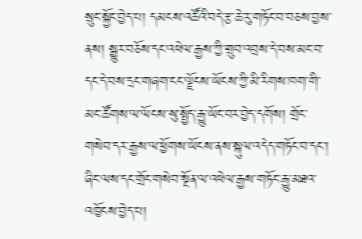སྲུང་སྐྱོང་བྱེད་པ། དམངས་འཚོའི་བདེ་རྩ་ཆེ་རུ་གཏོང་བ་བཅས་བྱས་ནས། སྒྱུར་བཅོས་དང་འཕེལ་རྒྱས་ཀྱི་གྲུབ་འབྲས་དེ་བས་མང་བ་དང་དེ་བས་དྲང་གཞག་ངང་ལྗོངས་ཡོངས་ཀྱི་མི་རིགས་ཁག་གི་མང་ཚོགས་ལ་ལོངས་སུ་སྤྱོད་རྒྱུ་ཡོང་བར་བྱེད་དགོས། གྲོང་གསེབ་དར་རྒྱས་ལ་ཕྱོགས་ཡོངས་ནས་སྐུལ་འདེད་གཏོང་བ་དང་། ཞིང་ལས་དང་གྲོང་གསེབ་སྔོན་ལ་འཕེལ་རྒྱས་གཏོང་རྒྱུ་མཐའ་འཁྱོངས་བྱེད་པ།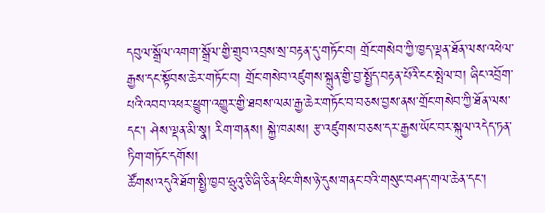དབུལ་སྒྲོལ་འགག་སྒྲོལ་གྱི་གྲུབ་འབྲས་སྲ་བརྟན་དུ་གཏོང་བ། གྲོང་གསེབ་ཀྱི་ཁྱད་ལྡན་ཐོན་ལས་འཕེལ་རྒྱས་དང་སྟོབས་ཆེར་གཏོང་བ། གྲོང་གསེབ་འཛུགས་སྐྲུན་གྱི་བྱ་སྤྱོད་བརྟན་པོའི་ངང་སྤེལ་བ། ཞིང་འབྲོག་པའི་འབབ་འཕར་ཕྱུག་འགྱུར་གྱི་ཐབས་ལམ་རྒྱ་ཆེར་གཏོང་བ་བཅས་བྱས་ནས་གྲོང་གསེབ་ཀྱི་ཐོན་ལས་དང་། ཤེས་ལྡན་མི་སྣ། རིག་གནས། སྐྱེ་ཁམས། རྩ་འཛུགས་བཅས་དར་རྒྱས་ཡོང་བར་སྐུལ་འདེད་ཏན་ཏིག་གཏོང་དགོས།
ཚོགས་འདུའི་ཐོག་སྤྱི་ཁྱབ་ཧྲུའུ་ཅི་ཞི་ཅིན་ཕིང་གིས་ཉེ་དུས་གནང་བའི་གསུང་བཤད་གལ་ཆེན་དང་།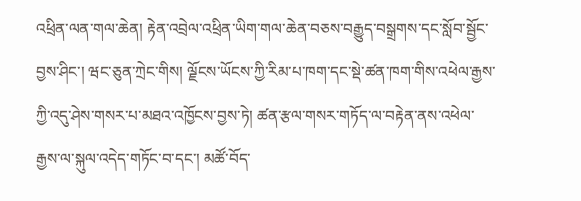འཕྲིན་ལན་གལ་ཆེན། རྟེན་འབྲེལ་འཕྲིན་ཡིག་གལ་ཆེན་བཅས་བརྒྱུད་བསྒྲགས་དང་སློབ་སྦྱོང་བྱས་ཤིང་། ཝང་ཅུན་ཀྲེང་གིས། ལྗོངས་ཡོངས་ཀྱི་རིམ་པ་ཁག་དང་སྡེ་ཚན་ཁག་གིས་འཕེལ་རྒྱས་ཀྱི་འདུ་ཤེས་གསར་པ་མཐའ་འཁྱོངས་བྱས་ཏེ། ཚན་རྩལ་གསར་གཏོད་ལ་བརྟེན་ནས་འཕེལ་རྒྱས་ལ་སྐུལ་འདེད་གཏོང་བ་དང་། མཚོ་བོད་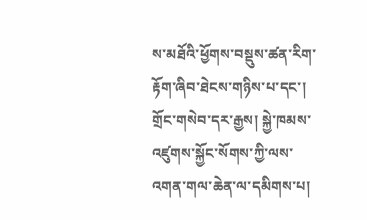ས་མཐོའི་ཕྱོགས་བསྡུས་ཚན་རིག་རྟོག་ཞིབ་ཐེངས་གཉིས་པ་དང་། གྲོང་གསེབ་དར་རྒྱས། སྐྱེ་ཁམས་འཛུགས་སྐྱོང་སོགས་ཀྱི་ལས་འགན་གལ་ཆེན་ལ་དམིགས་པ།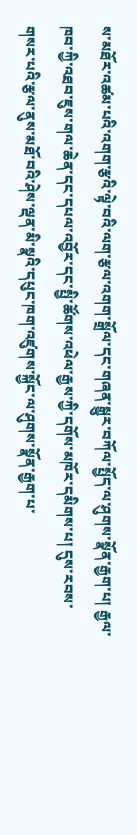ས་མཐོར་འཚམ་པའི་འགག་རྩའི་ལྟེ་བའི་ལག་རྩལ་འགག་སྒྲོལ་དང་གཞན་སྒྱུར་བཀོལ་སྤྱོད་ལ་ཤུགས་སྣོན་རྒྱག་པ། རྒྱལ་ཁབ་ཀྱི་འཐབ་ཇུས་གལ་ཆེན་དང་དཔལ་འབྱོར་དང་སྤྱི་ཚོགས་འཕེལ་རྒྱས་ཀྱི་དགོས་མཁོར་དམིགས་པ། དུས་རབས་གསར་པའི་རྩལ་ནུས་མཐོ་བའི་ཤེས་ལྡན་མི་སྣའི་དཔུང་ཁག་འཛུགས་སྐྱོང་ལ་ཤུགས་སྣོན་རྒྱག་པ་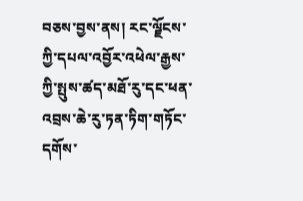བཅས་བྱས་ནས། རང་ལྗོངས་ཀྱི་དཔལ་འབྱོར་འཕེལ་རྒྱས་ཀྱི་སྤུས་ཚད་མཐོ་རུ་དང་ཕན་འབྲས་ཆེ་རུ་ཏན་ཏིག་གཏོང་དགོས་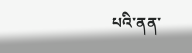པའི་ནན་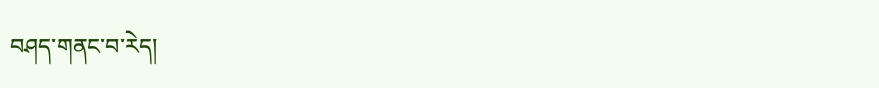བཤད་གནང་བ་རེད།